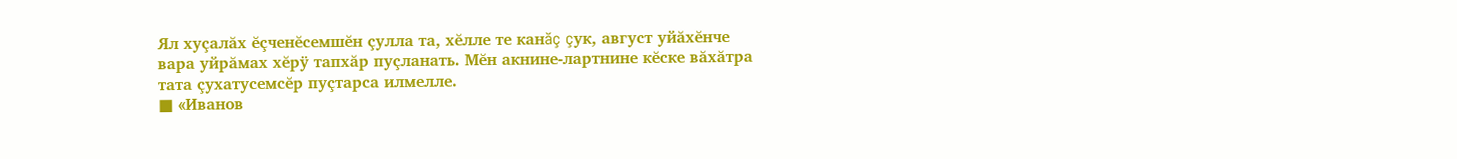Ял хуçалăх ĕçченĕсемшĕн çулла та, хĕлле те канăç çук, август уйăхĕнче вара уйрăмах хĕрÿ тапхăр пуçланать. Мĕн акнине-лартнине кĕске вăхăтра тата çухатусемсĕр пуçтарса илмелле.
■ «Иванов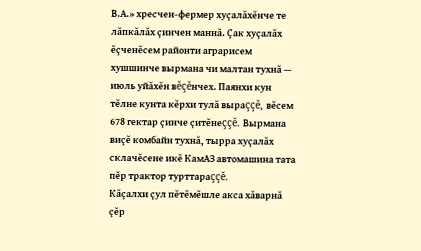В.А.» хресчен-фермер хуçалăхĕнче те лăпкăлăх çинчен маннă. Çак хуçалăх ĕçченĕсем районти аграрисем хушшинче вырмана чи малтан тухнă — июль уйăхĕн вĕçĕнчех. Паянхи кун тĕлне кунта кĕрхи тулă выраççĕ, вĕсем 678 гектар çинче çитĕнеççĕ. Вырмана виçĕ комбайн тухнă, тырра хуçалăх склачĕсене икĕ КамАЗ автомашина тата пĕр трактор турттараççĕ.
Кăçалхи çул пĕтĕмĕшле акса хăварнă çĕр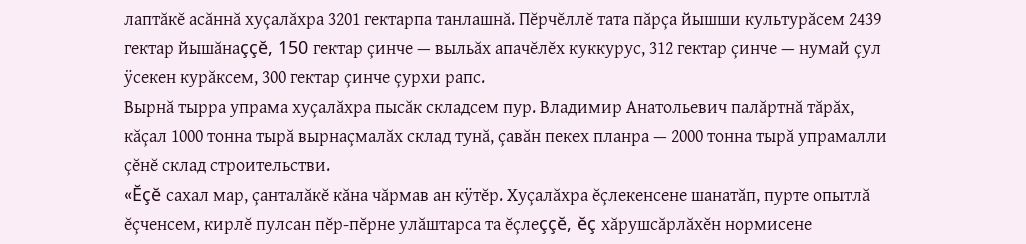лаптăкĕ асăннă хуçалăхра 3201 гектарпа танлашнă. Пĕрчĕллĕ тата пăрçа йышши культурăсем 2439 гектар йышăнаççĕ, 150 гектар çинче — выльăх апачĕлĕх куккурус, 312 гектар çинче — нумай çул ÿсекен курăксем, 300 гектар çинче çурхи рапс.
Вырнă тырра упрама хуçалăхра пысăк складсем пур. Владимир Анатольевич палăртнă тăрăх, кăçал 1000 тонна тырă вырнаçмалăх склад тунă, çавăн пекех планра — 2000 тонна тырă упрамалли çĕнĕ склад строительстви.
«Ĕçĕ сахал мар, çанталăкĕ кăна чăрмав ан кÿтĕр. Хуçалăхра ĕçлекенсене шанатăп, пурте опытлă ĕçченсем, кирлĕ пулсан пĕр-пĕрне улăштарса та ĕçлеççĕ, ĕç хăрушсăрлăхĕн нормисене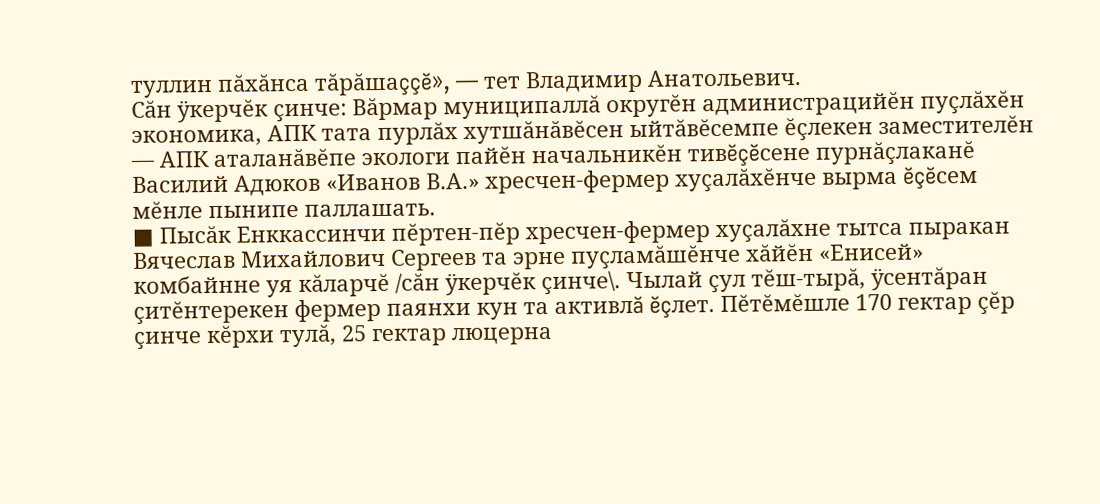туллин пăхăнса тăрăшаççĕ», — тет Владимир Анатольевич.
Сăн ÿкерчĕк çинче: Вăрмар муниципаллă округĕн администрацийĕн пуçлăхĕн экономика, АПК тата пурлăх хутшăнăвĕсен ыйтăвĕсемпе ĕçлекен заместителĕн — АПК аталанăвĕпе экологи пайĕн начальникĕн тивĕçĕсене пурнăçлаканĕ Василий Адюков «Иванов В.А.» хресчен-фермер хуçалăхĕнче вырма ĕçĕсем мĕнле пынипе паллашать.
■ Пысăк Енккассинчи пĕртен-пĕр хресчен-фермер хуçалăхне тытса пыракан Вячеслав Михайлович Сергеев та эрне пуçламăшĕнче хăйĕн «Енисей» комбайнне уя кăларчĕ /сăн ÿкерчĕк çинче\. Чылай çул тĕш-тырă, ÿсентăран çитĕнтерекен фермер паянхи кун та активлă ĕçлет. Пĕтĕмĕшле 170 гектар çĕр çинче кĕрхи тулă, 25 гектар люцерна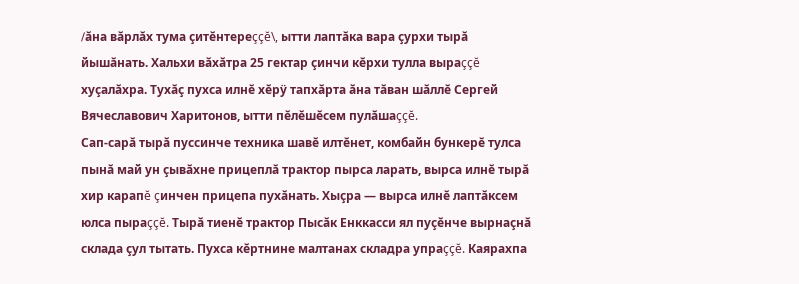/ăна вăрлăх тума çитĕнтереççĕ\, ытти лаптăка вара çурхи тырă йышăнать. Хальхи вăхăтра 25 гектар çинчи кĕрхи тулла выраççĕ хуçалăхра. Тухăç пухса илнĕ хĕрÿ тапхăрта ăна тăван шăллĕ Сергей Вячеславович Харитонов, ытти пĕлĕшĕсем пулăшаççĕ.
Сап-сарă тырă пуссинче техника шавĕ илтĕнет, комбайн бункерĕ тулса пынă май ун çывăхне прицеплă трактор пырса ларать, вырса илнĕ тырă хир карапĕ çинчен прицепа пухăнать. Хыçра — вырса илнĕ лаптăксем юлса пыраççĕ. Тырă тиенĕ трактор Пысăк Енккасси ял пуçĕнче вырнаçнă склада çул тытать. Пухса кĕртнине малтанах складра упраççĕ. Каярахпа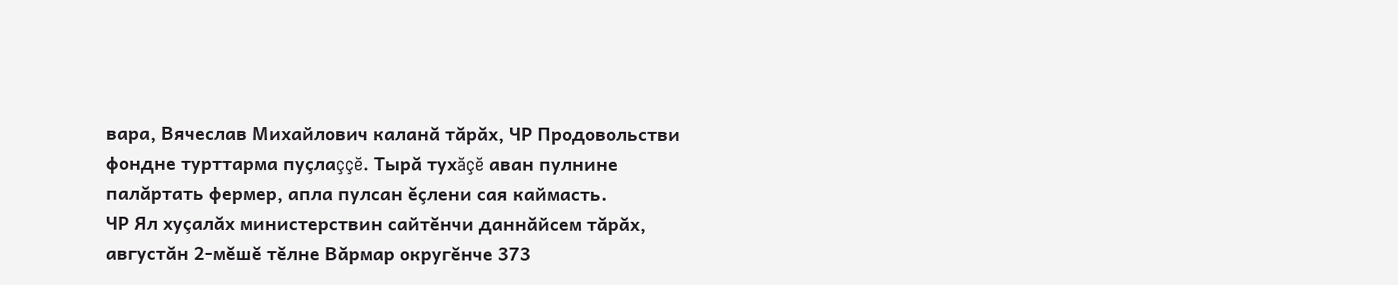вара, Вячеслав Михайлович каланă тăрăх, ЧР Продовольстви фондне турттарма пуçлаççĕ. Тырă тухăçĕ аван пулнине палăртать фермер, апла пулсан ĕçлени сая каймасть.
ЧР Ял хуçалăх министерствин сайтĕнчи даннăйсем тăрăх, августăн 2-мĕшĕ тĕлне Вăрмар округĕнче 373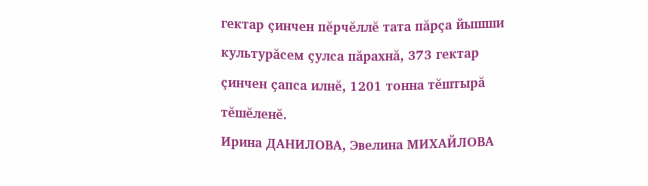гектар çинчен пĕрчĕллĕ тата пăрçа йышши культурăсем çулса пăрахнă, 373 гектар çинчен çапса илнĕ, 1201 тонна тĕштырă тĕшĕленĕ.
Ирина ДАНИЛОВА, Эвелина МИХАЙЛОВА